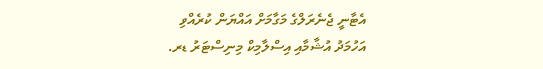އެޓާނީ ޖެނެރަލްގެ މަގާމަށް އައްޔަން ކުރެއްވި އަހުމަދު އުޝާމާއި އިސްލާމިކް މިނިސްޓަރު ޑރ.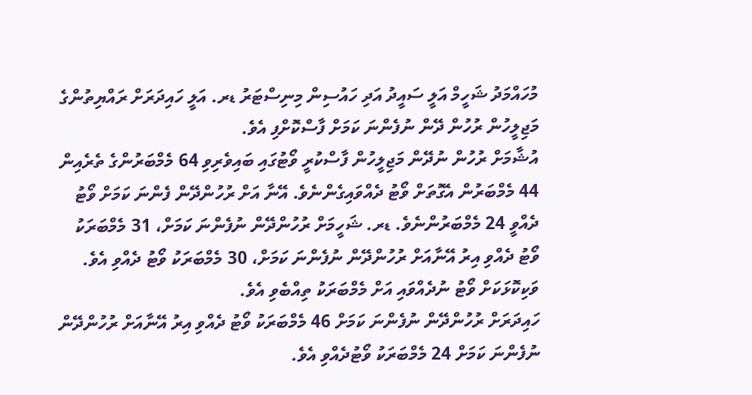މުހައްމަދު ޝަހީމް އަލީ ސައީދު އަދި ހައުސިން މިނިސްޓަރު ޑރ. އަލީ ހައިދަރަށް ރައްޔިތުންގެ މަޖިލީހުން ރުހުން ދޭން ނުފެންނަ ކަމަށް ފާސްކޮށްފި އެވެ.
އުޝާމަށް ރުހުން ނުދޭން މަޖިލީހުން ފާސްކުރީ ވޯޓުގައި ބައިވެރިވި 64 މެމްބަރުންގެ ތެރެއިން 44 މެމްބަރުން އެގޮތަށް ވޯޓު ދެއްވައިގެންނެވެ. އޭނާ އަށް ރުހުންދޭން ފެންނަ ކަމަށް ވޯޓު ދެއްވީ 24 މެމްބަރުންނެވެ. ޑރ. ޝަހީމަށް ރުހުންދޭން ނުފެންނަ ކަމަށް، 31 މެމްބަރަކު ވޯޓު ދެއްވި އިރު އޭނާއަށް ރުހުންދޭން ނުފެންނަ ކަމަށް، 30 މެމްބަރަކު ވޯޓު ދެއްވި އެވެ. ވަކިކޮޅަކަށް ވޯޓު ނުދެއްވައި އަށް މެމްބަރަކު ތިއްބެވި އެވެ.
ހައިދަރަށް ރުހުންދޭން ނުފެންނަ ކަމަށް 46 މެމްބަރަކު ވޯޓު ދެއްވި އިރު އޭނާއަށް ރުހުންދޭން ނުފެންނަ ކަމަށް 24 މެމްބަރަކު ވޯޓުދެއްވި އެވެ.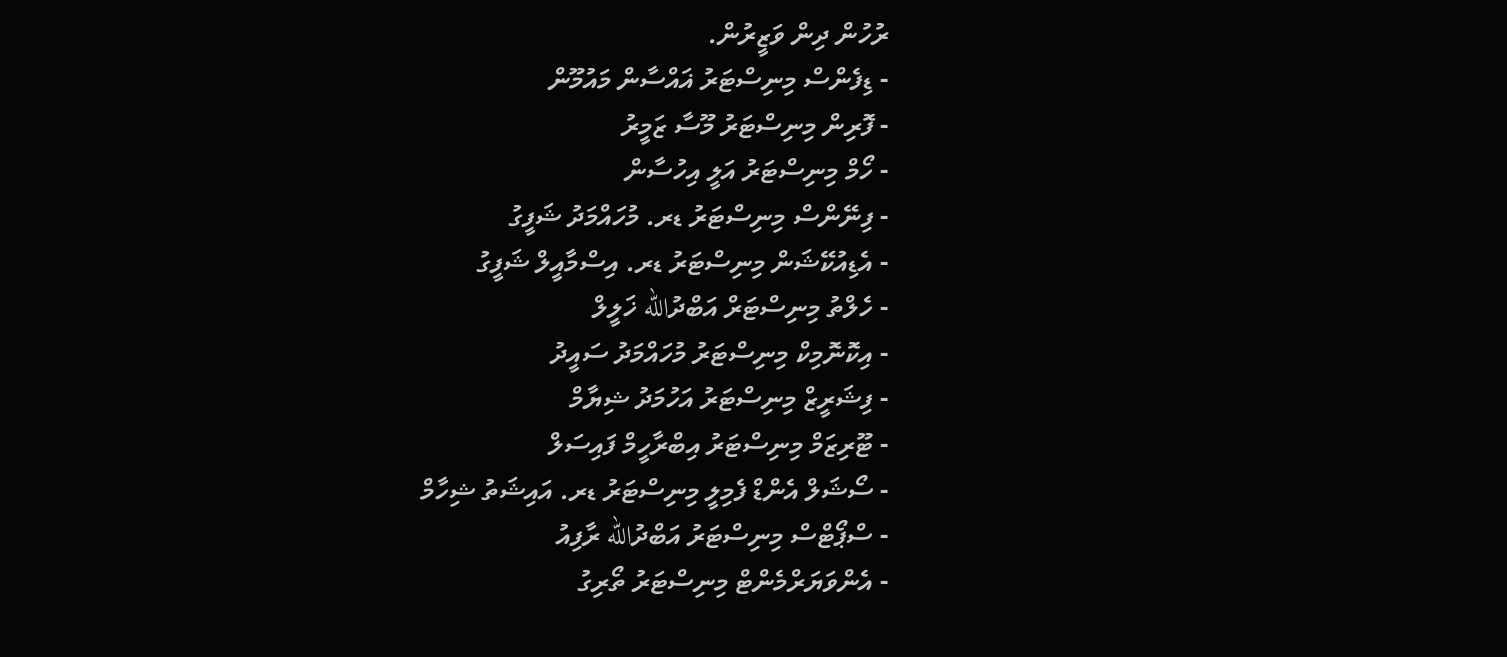ރުހުން ދިން ވަޒީރުން.
- ޑިފެންސް މިނިސްޓަރު ޣައްސާން މައުމޫން
- ފޮރިން މިނިސްޓަރު މޫސާ ޒަމީރު
- ހޯމް މިނިސްޓަރު އަލީ އިހުސާން
- ފިނޭންސް މިނިސްޓަރު ޑރ. މުހައްމަދު ޝަފީގު
- އެޑިއުކޭޝަން މިނިސްޓަރު ޑރ. އިސްމާއީލް ޝަފީގު
- ހެލްތު މިނިސްޓަރް އަބްދުالله ޚަލީލް
- އިކޮނޮމިކް މިނިސްޓަރު މުހައްމަދު ސައީދު
- ފިޝަރީޒް މިނިސްޓަރު އަހުމަދު ޝިޔާމް
- ޓޫރިޒަމް މިނިސްޓަރު އިބްރާހީމް ފައިސަލް
- ސޯޝަލް އެންޑް ފެމިލީ މިނިސްޓަރު ޑރ. އައިޝަތު ޝިހާމް
- ސްޕޯޓްސް މިނިސްޓަރު އަބްދުالله ރާފިއު
- އެންވަޔަރްމެންޓް މިނިސްޓަރު ތޯރިގު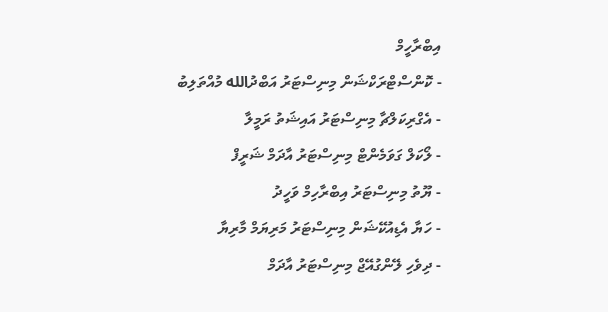އިބްރާހީމް
- ކޮންސްޓްރަކްޝަން މިނިސްޓަރު އަބްދުالله މުއްތަލިބު
- އެގްރިކަލްޗާ މިނިސްޓަރު އައިޝަތު ރަމީލާ
- ލޯކަލް ގަވަމެންޓް މިނިސްޓަރު އާދަމް ޝަރީފް
- ޔޫތު މިނިސްޓަރު އިބްރާހިމް ވަހީދު
- ހަޔާ އެޑިއުކޭޝަން މިނިސްޓަރު މަރިޔަމް މާރިޔާ
- ދިވެހި ލޭންގުއޭޖް މިނިސްޓަރު އާދަމް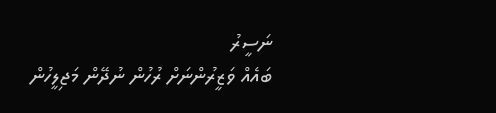ނަސީރު
ބައެއް ވަޒީރުންނަށް ރުހުން ނުދޭން މަޖިލީހުން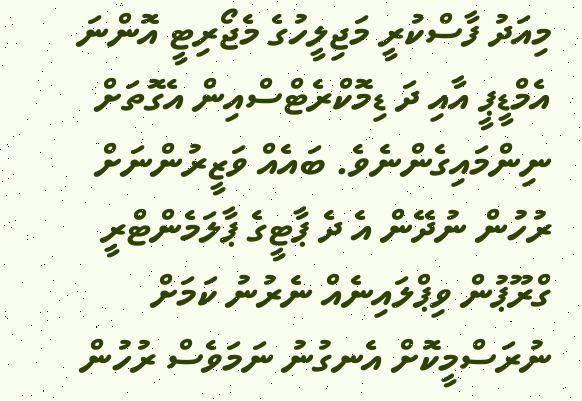މިއަދު ފާސްކުރީ މަޖިލީހުގެ މެޖޯރިޓީ އޮންނަ އެމްޑީޕީ އާއި ދަ ޑިމޮކްރެޓްސްއިން އެގޮތަށް ނިންމައިގެންނެވެ. ބައެއް ވަޒީރުންނަށް ރުހުން ނުދޭން އެ ދެ ޕާޓީގެ ޕާލަމެންޓްރީ ގްރޫޕުން ވިޕްލައިނެއް ނެރުނު ކަމަށް ނުރަސްމީކޮށް އެނގުނު ނަމަވެސް ރުހުން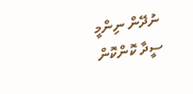ނުދޭން ނިންމީ ސީދާ ކޮންކޮން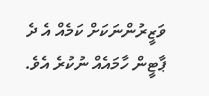ވަޒީރުންނަކަށް ކަމެއް އެ ދެ ޕާޓީން ހާމައެއް ނުކުރެ އެވެ.